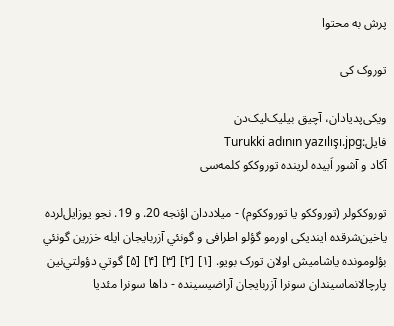پرش به محتوا

توروک کی

ویکی‌پدیادان، آچیق بیلیک‌لیک‌دن
فایل:Turukki adının yazılışı.jpg
آکاد و آشور اَبیده لرینده توروککو کلمه‌سی

توروککولر (توروککو یا توروککوم) - میلاددان اؤنجه 20. و 19. نجو يوزايل‌لرده یاخین‌شرقده ایندیکی اورمو گؤلو اطرافی و گونئي آزربايجان ايله خزرين گونئي بؤلومونده ياشاميش اولان تورک بويو. [۱] [۲] [۳] [۴] [۵] گوتي دؤولتي‌نين پارچالانماسيندان سونرا آزربايجان آراضیسينده - داها سونرا مئديا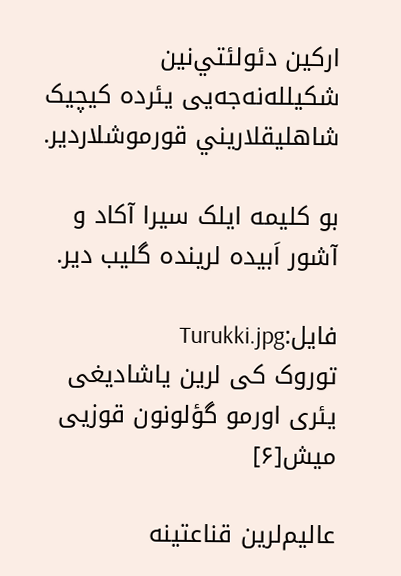ارکین دئولئتي‌نين شکیلله‌نه‌جه‌یی يئرده کیچیک شاهلیقلاريني قورموشلاردير.

بو کلیمه ایلک سیرا آکاد و آشور اَبیده لرینده گلیب دیر.

فایل:Turukki.jpg
توروک کی لرین یاشادیغی یئری اورمو گؤلونون قوزیی میش[۶]

عالیم‌لرین قناعتینه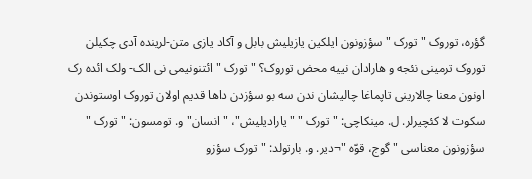گؤره، توروک " تورک " سؤزونون ایلکین یازیلیش بابل و آکاد یازی متن-لرینده آدی چکیلن توروک ترمینی نئجه و هارادان نییه محض توروک؟ " تورک " ائتنونیمی نی الک- ولک ائده رک اونون معنا چالارینی تاپماغا چالیشان ندن سه بو سؤزدن داها قدیم اولان توروک اوستوندن سکوت لا کئچیرلر. ل. مینکاچی: " تورک " " یارادیلیش"، " انسان" و. تومسون: " تورک " سؤزونون معناسی " گوج، قوّه "¬دیر. و. بارتولد: " تورک سؤزو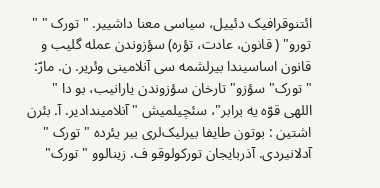ائتنوقرافیک دئییل، سیاسی معنا داشییر. " تورک " " تورو" ( قانون، عادت، تؤره) سؤزوندن عمله گلیب و قانون اساسیندا بیرلشمه سی آنلامینی وئریر. ن. مارّ: " تورک" سؤزو" تارخان سؤزوندن یارانیب، بو دا " اللهی قوّه یه برابر"، سئچیلمیش " آنلامیندادیر. آ. بئرن اشتین : بوتون طایفا بیرلیک‌لری بیر یئرده " تورک " آدلانیردی. آذربایجان تورکولوقو ف. زینالوو " تورک"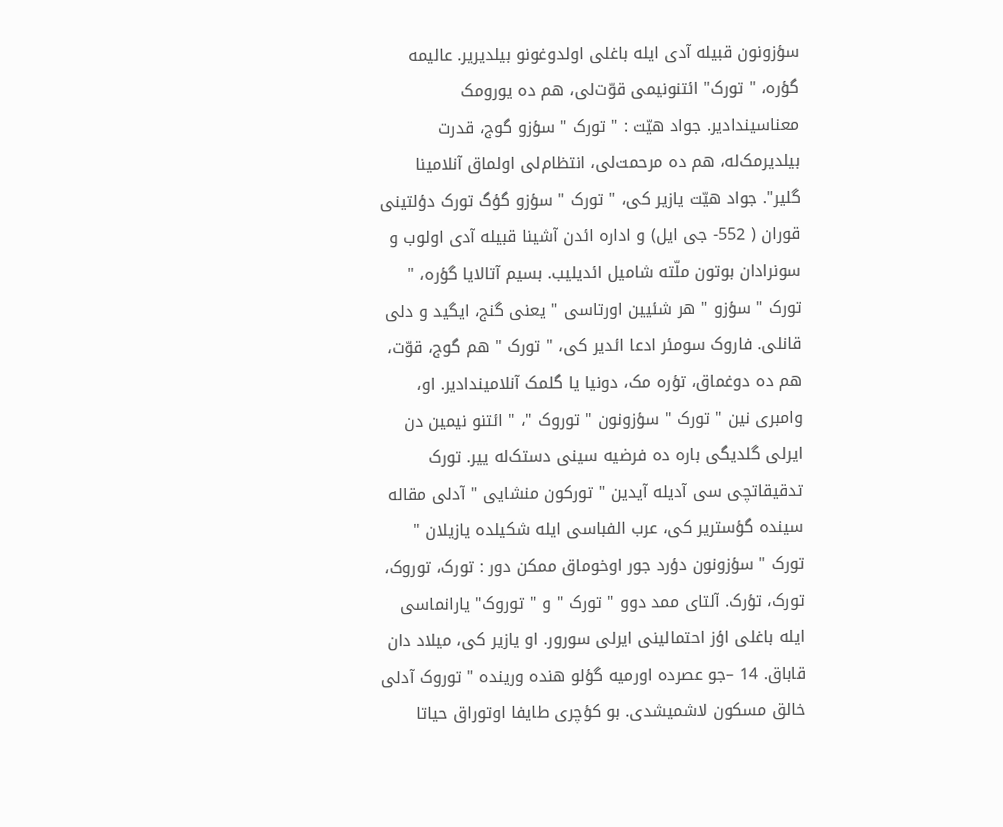سؤزونون قبیله آدی ایله باغلی اولدوغونو بیلدیریر. عالیمه گؤره، " تورک" ائتنونیمی قوّت‌لی، هم ده یورومک معناسیندادیر. جواد هیّت : " تورک " سؤزو گوج، قدرت بیلدیرمک‌له، هم ده مرحمت‌لی، انتظام‌لی اولماق آنلامینا گلیر". جواد هیّت یازیر کی، " تورک " سؤزو گؤگ تورک دؤلتینی قوران ( 552- جی ایل) و اداره ائدن آشینا قبیله آدی اولوب و سونرادان بوتون ملّته شامیل ائدیلیب. بسیم آتالایا گؤره، " تورک " سؤزو " هر شئیین اورتاسی " یعنی گنج، ایگید و دلی قانلی. فاروک سومئر ادعا ائدیر کی، " تورک " هم گوج، قوّت، هم ده دوغماق، تؤره مک، دونیا یا گلمک آنلامیندادیر. او، وامبری نین " تورک " سؤزونون " توروک "، " ائتنو نیمین دن ایرلی گلدیگی باره ده فرضیه سینی دستک‌له ییر. تورک تدقیقاتچی سی آدیله آیدین " تورکون منشایی " آدلی مقاله سینده گؤستریر کی، عرب الفباسی ایله شکیلده یازیلان " تورک " سؤزونون دؤرد جور اوخوماق ممکن دور : تورک، توروک، تورک، تؤرک. آلتای ممد دوو " تورک " و " توروک" یارانماسی ایله باغلی اؤز احتمالینی ایرلی سورور. او یازیر کی، میلاد دان قاباق. 14 –جو عصرده اورمیه گؤلو هنده ورینده " توروک آدلی خالق مسکون لاشمیشدی. بو کؤچری طایفا اوتوراق حیاتا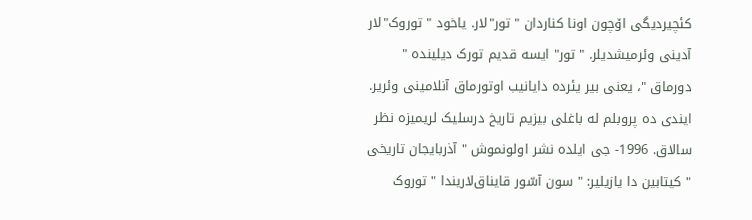کئچیردیگی اۆچون اونا کناردان " تور"لار. یاخود " توروک"لار آدینی وئرمیشدیلر. " تور" ایسه قدیم تورک دیلینده " دورماق "، یعنی بیر یئرده دایانیب اوتورماق آنلامینی وئریر. ایندی ده پروبلم له باغلی بیزیم تاریخ درسلیک لریمیزه نظر سالاق. 1996- جی ایلده نشر اولونموش " آذربایجان تاریخی " کیتابین دا یازیلیر: " سون آسّور قایناق‌لاریندا " توروک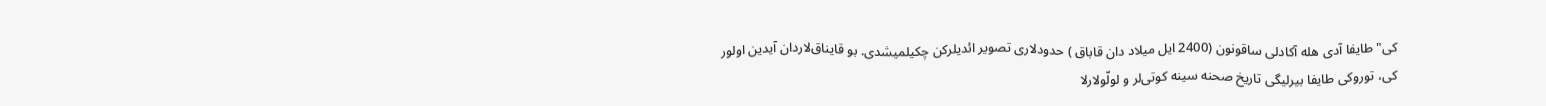کی" طایفا آدی هله آکاد‌لی ساقونون (2400 ایل میلاد دان قاباق ) حدود‌لاری تصویر ائدیلرکن چکیلمیشدی. بو قایناق‌لاردان آیدین اولور کی، توروکی طایفا بیرلیگی تاریخ صحنه سینه کوتی‌لر و لولّو‌لارلا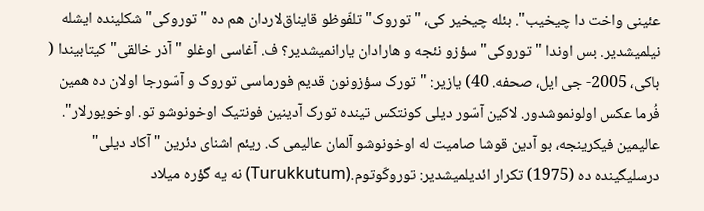عئینی واخت دا چیخیب". بئله چیخیر کی، "توروک" تلفّوظو قایناق‌لاردان هم ده " توروکی" شکلینده ایشله نیلمیشدیر. بس اوندا " توروکی" سؤزو نئجه و هارادان یارانمیشدیر؟ ف. آغاسی اوغلو " آذر خالقی" کیتابیندا ( باکی، 2005- جی ایل، صحفه. 40) یازیر: "تورک سؤزونون قدیم فورماسی توروک و آسّورجا اولان ده همین فُرما عکس اولونموشدور. لاکین آسّور دیلی کونتکس تینده تورک آدینین فونتیک اوخونوشو تو. اوخویورلار". عالیمین فیکرینجه، بو آدین قوشا صامیت له اوخونوشو آلمان عالیمی ک. ریئم اشنای دئرین "آکاد دیلی" درسلیگینده ده (1975) تکرار ائدیلمیشدیر: توروکّوتوم.(Turukkutum) نه یه گؤره میلاد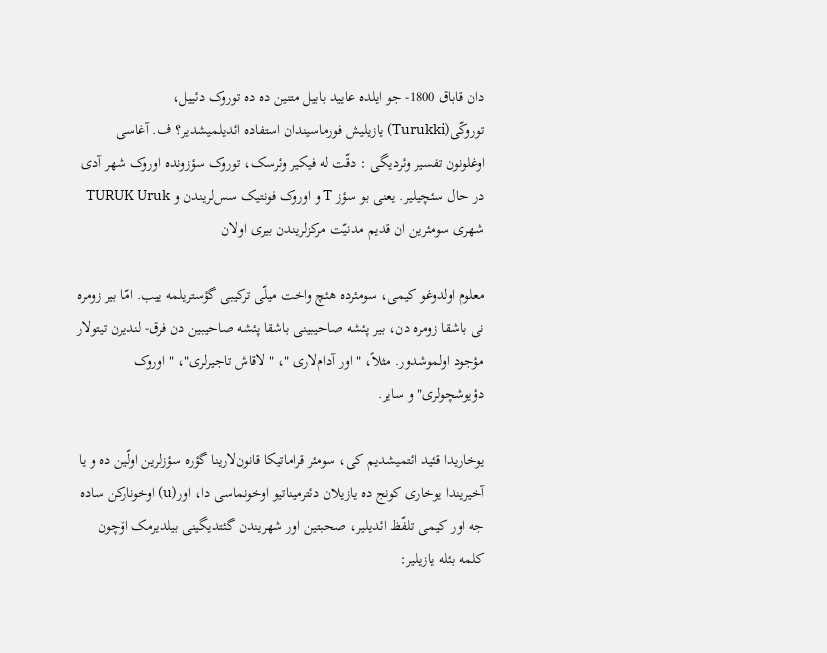دان قاباق 1800- جو ایلده عایید بابیل متنین ده ده توروک دئییل، توروکّی(Turukki) یازیلیش فورماسیندان استفاده ائدیلمیشدیر؟ ف. آغاسی اوغلونون تفسیر وئردیگی : دقّت له فیکیر وئرسک، توروک سؤزونده اوروک شهر آدی در حال سئچیلیر. یعنی بو سؤز T و اوروک فونتیک سس‌لریندن و TURUK Uruk شهری سومئرین ان قدیم مدنیّت مرکزلریندن بیری اولان

معلوم اولدوغو کیمی، سومئرده هئچ واخت میلّی ترکیبی گؤستریلمه ییب. امّا بیر زومره نی باشقا زومره دن، بیر پئشه صاحیبینی باشقا پئشه صاحیبین دن فرق- لندیرن تیتو‌لار مؤجود اولموشدور. مثلاً، " اور آدام‌لاری "، " لاقاش تاجیرلری"، " اوروک دؤیوشچولری" و سایر.

یوخاریدا قئید ائتمیشدیم کی، سومئر قراماتیکا قانون‌لارینا گؤره سؤزلرین اولّین ده و یا آخیریندا یوخاری کونج ده یازیلان دئترمیناتیو اوخونماسی دا، اور(u) اوخونارکن ساده جه اور کیمی تلفّظ ائدیلیر، صحبتین اور شهریندن گئتدیگینی بیلدیرمک اۆچون کلمه بئله یازیلیر: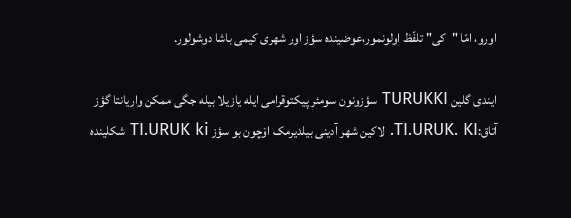اورو، امّا "کی" تلفّظ اولونمور،عوضینده سؤز اور شهری کیمی باشا دوشولور.

ایندی گلین TURUKKI سؤزونون سومئر پیکتوقرامی ایله یازیلا بیله جگی ممکن واریانتا گؤز آتاق:TI.URUK. KI. لاکین شهر آدینی بیلدیرمک اۆچون بو سؤز TI.URUK ki شکلینده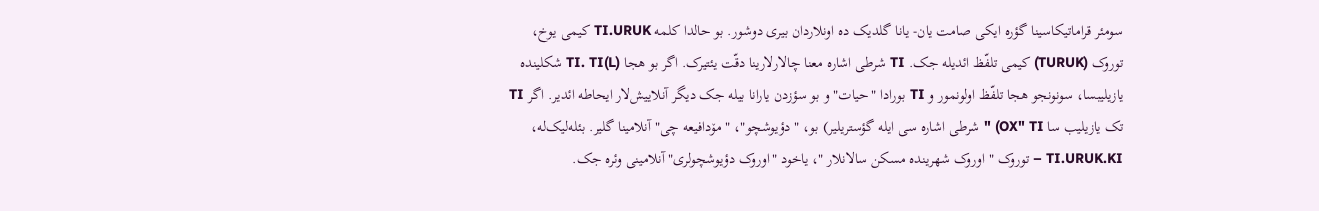سومئر قراماتیکاسینا گؤره ایکی صامت یان- یانا گلدیک ده اونلاردان بیری دوشور. بو حالدا کلمه TI.URUK کیمی یوخ، توروک (TURUK) کیمی تلفّظ ائدیله جک. TI شرطی اشاره معنا چالارلارینا دقّت یئتیرک. اگر بو هجا TI. TI(L) شکلینده یازیلیبسا، سونونجو هجا تلفّظ اولونمور و TI بورادا "حیات" و بو سؤزدن یارانا بیله جک دیگر آنلاییش‌لار ایحاطه ائدیر. اگر TI تک یازیلیب سا OX" TI) " شرطی اشاره سی ایله گؤستریلیر) بو، " دؤیوشچو"، " مۆدافیعه چی" آنلامینا گلیر. بئله‌لیک‌له، TI.URUK.KI – توروک " اوروک شهرینده مسکن سالانلار "، یاخود "اوروک دؤیوشچولری" آنلامینی وئره جک.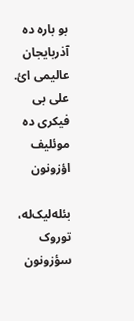بو باره ده آذربایجان عالیمی ائ. علی بی فیکری ده موئلیف اؤزونون

بئله‌لیک‌له، توروک سؤزونون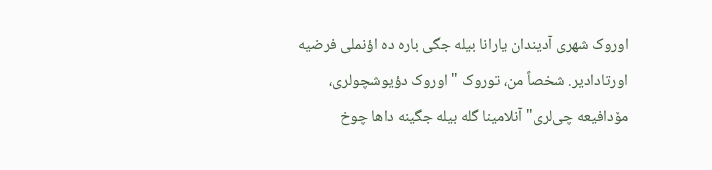اوروک شهری آدیندان یارانا بیله جگی باره ده اؤنملی فرضیه اورتادادیر. شخصاً من، توروک " اوروک دؤیوشچولری، مۆدافیعه چی‌لری" آنلامینا گله بیله جگینه داها چوخ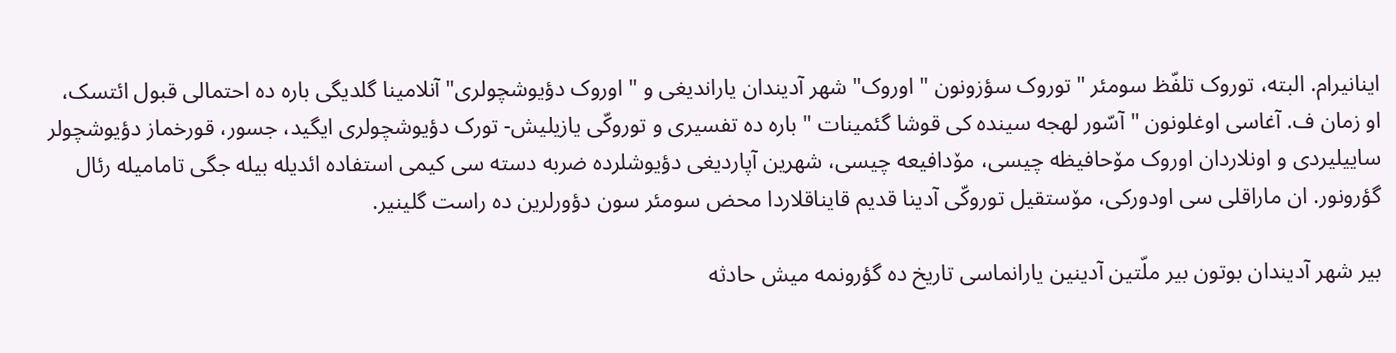اینانیرام. البته، توروک تلفّظ سومئر "توروک سؤزونون " اوروک" شهر آدیندان یاراندیغی و " اوروک دؤیوشچولری" آنلامینا گلدیگی باره ده احتمالی قبول ائتسک، او زمان ف. آغاسی اوغلونون " آسّور لهجه سینده کی قوشا گئمینات " باره ده تفسیری و توروکّی یازیلیش- تورک دؤیوشچولری ایگید، جسور، قورخماز دؤیوشچولر ساییلیردی و اونلاردان اوروک مۆحافیظه چیسی، مۆدافیعه چیسی، شهرین آپاردیغی دؤیوشلرده ضربه دسته سی کیمی استفاده ائدیله بیله جگی تامامیله رئال گؤرونور. ان ماراقلی سی اودورکی، مۆستقیل توروکّی آدینا قدیم قایناقلاردا محض سومئر سون دؤورلرین ده راست گلینیر.

بیر شهر آدیندان بوتون بیر ملّتین آدینین یارانماسی تاریخ ده گؤرونمه میش حادثه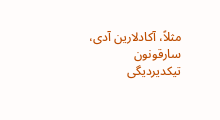مثلاً، آکادلارین آدی، سارقونون تیکدیردیگی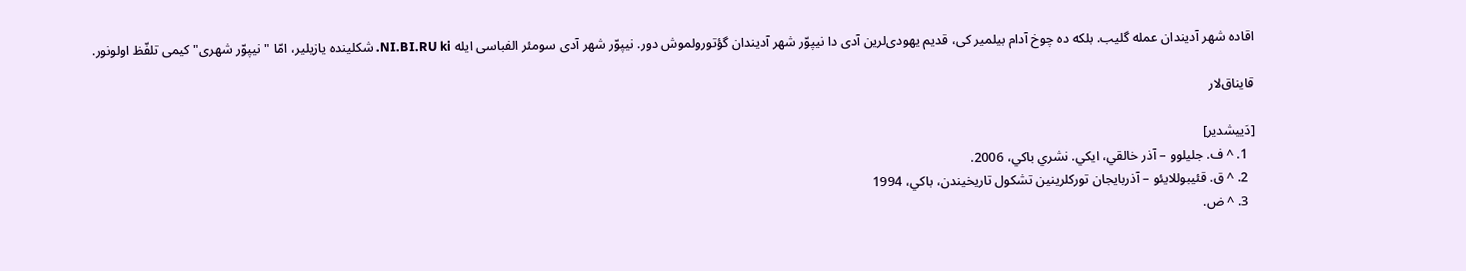اقاده شهر آدیندان عمله گلیب. بلکه ده چوخ آدام بیلمیر کی، قدیم یهودی‌لرین آدی دا نیپوّر شهر آدیندان گؤتورولموش دور. نیپوّر شهر آدی سومئر الفباسی ایله NI.BI.RU ki. شکلینده یازیلیر، امّا " نیپوّر شهری" کیمی تلفّظ اولونور.

قایناق‌لار

[دَییشدیر]
  1. ^ ف. جليلوو – آذر خالقي، ايکي. نشري باکي، 2006.
  2. ^ ق. قئيبوللايئو – آذربايجان تورکلرينين تشکول تاريخيندن، باکي، 1994
  3. ^ ض.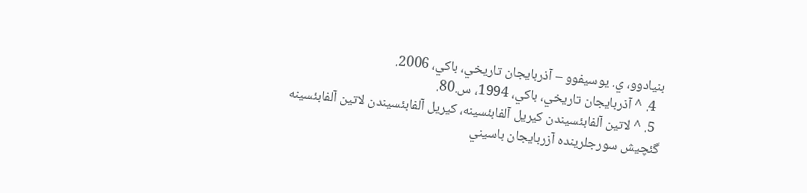بنيادوو، ي. يوسيفوو – آذربايجان تاريخي، باکي، 2006.
  4. ^ آذربايجان تاريخي، باکي، 1994، س.80.
  5. ^ لاتين آلفابئسيندن کيريل آلفابئسينه، کيريل آلفابئسيندن لاتين آلفابئسينه گئچيش سورجلرینده آزربايجان باسيني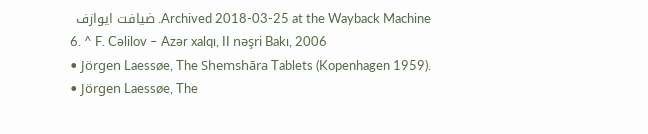Archived 2018-03-25 at the Wayback Machine. ضیافت ایوازف
  6. ^ F. Cəlilov – Azər xalqı, II nəşri Bakı, 2006
  • Jörgen Laessøe, The Shemshāra Tablets (Kopenhagen 1959).
  • Jörgen Laessøe, The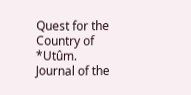Quest for the Country of *Utûm. Journal of the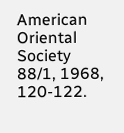American Oriental Society 88/1, 1968, 120-122.